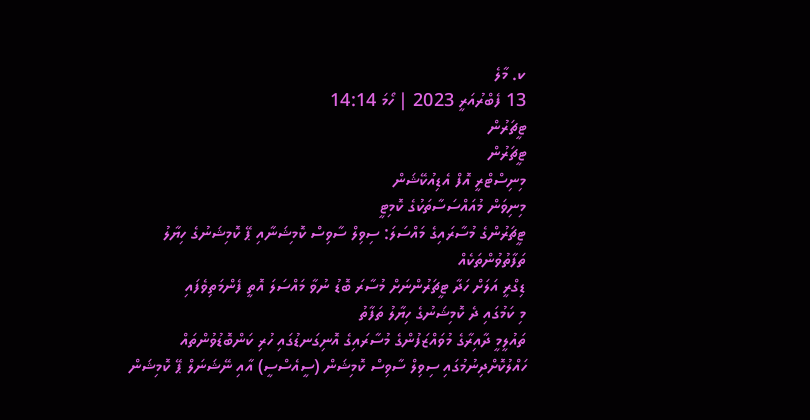ކ. މާލެ
13 ފެބްރުއަރީ 2023 | ހޯމަ 14:14
ޓީޗަރުން
ޓީޗަރުން
މިނިސްޓްރީ އޮފް އެޑިއުކޭޝަން
މިނިވަން މުއައްސަސާތަކުގެ ކޮމިޓީ
ޓީޗަރުންގެ މުސާރައިގެ މައްސަލަ: ސިވިލް ސާވިސް ކޮމިޝަނާއި ޕޭ ކޮމިޝަނުގެ ހިޔާލު ތަފާތުވުންތަކެއް
ޑިގްރީ އަލަށް ހަދާ ޓީޗަރުންނަށް މުސާރަ ބޮޑު ނުވާ މައްސަލަ އޮތީ ފެންމަތިވެފައި
މި ކަމުގައި ދެ ކޮމިޝަނުގެ ހިޔާލު ތަފާތު
ތައުލީމީ ދާއިރާގެ މުވައްޒަފުންގެ މުސާރައިގެ އޮނިގަނޑުގައި ހުރި ކަންބޮޑުވުންތައް ހައްލުކޮށްދިނުމުގައި ސިވިލް ސާވިސް ކޮމިޝަން (ސީއެސްސީ) އާއި ނޭޝަނަލް ޕޭ ކޮމިޝަން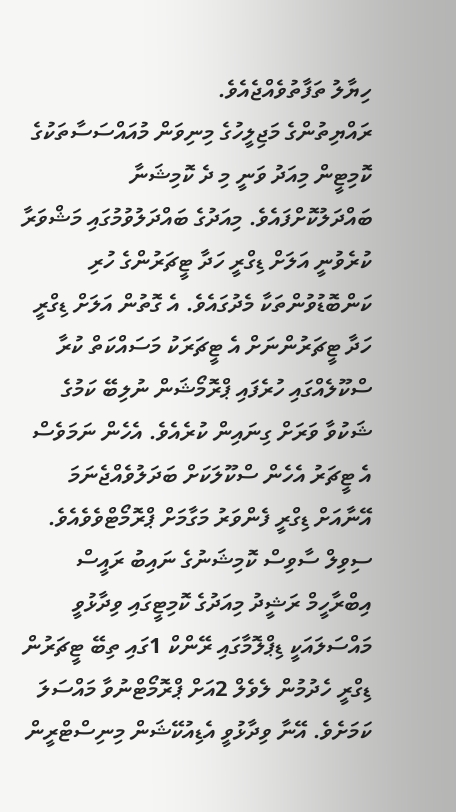ހިޔާލު ތަފާތުވެއްޖެއެވެ.
ރައްޔިތުންގެ މަޖިލީހުގެ މިނިވަން މުއައްސަސާތަކުގެ ކޮމިޓީން މިއަދު ވަނީ މި ދެ ކޮމިޝަނާ ބައްދަލުކޮށްފައެވެ. މިއަދުގެ ބައްދަލުވުމުގައި މަޝްވަރާ ކުރެވުނީ އަލަށް ޑިގްރީ ހަދާ ޓީޗަރުންގެ ހުރި ކަންބޮޑުވުންތަކާ މެދުގައެވެ. އެ ގޮތުން އަލަށް ޑިގްރީ ހަދާ ޓީޗަރުންނަށް އެ ޓީޗަރަކު މަސައްކަތް ކުރާ ސްކޫލެއްގައި ހުރެފައި ޕްރޮމޯޝަން ނުލިބޭ ކަމުގެ ޝަކުވާ ވަރަށް ގިނައިން ކުރެއެވެ. އެހެން ނަމަވެސް އެ ޓީޗަރު އެހެން ސްކޫލަކަށް ބަދަލުވެއްޖެނަމަ އޭނާއަށް ޑިގްރީ ފެންވަރު މަގާމަށް ޕްރޮމޯޓްވެވެއެވެ.
ސިވިލް ސާވިސް ކޮމިޝަނުގެ ނައިބު ރައީސް އިބްރާހީމް ރަޝީދު މިއަދުގެ ކޮމިޓީގައި ވިދާޅުވީ މައްސަލައަކީ ޑިޕްލޮމާގައި ރޭންކް 1ގައި ތިބޭ ޓީޗަރުން ޑިގްރީ ހެދުމުން ލެވެލް 2އަށް ޕްރޮމޯޓްނުވާ މައްސަލަ ކަމަށެވެ. އޭނާ ވިދާޅުވީ އެޑިއުކޭޝަން މިނިސްޓްރީން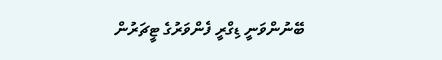ބޭނުންވަނީ ޑިގްރީ ފެންވަރުގެ ޓީޗަރުން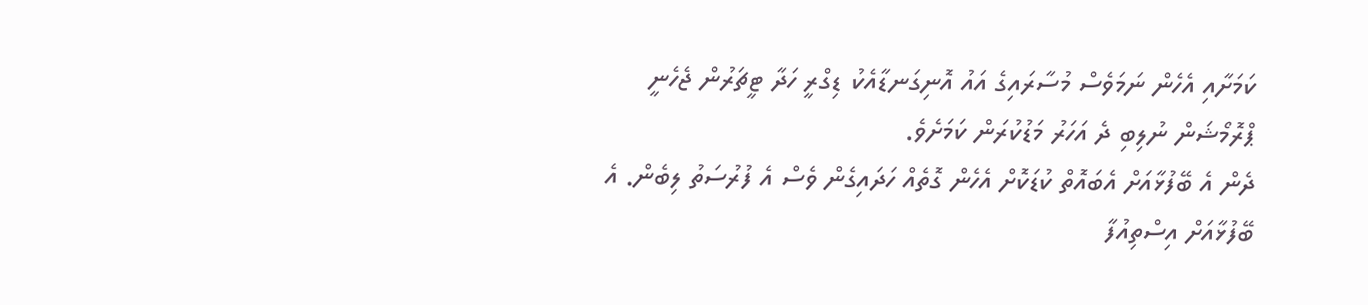ކަމަށާއި އެހެން ނަމަވެސް މުސާރައިގެ އައު އޮނިގަނޑާއެކު ޑިގްރީ ހަދާ ޓީޗަރުން ޖެހެނީ ޕްރޮމޯޝަން ނުލިބި ދެ އަހަރު މަޑުކުރަން ކަމަށެވެ.
ދެން އެ ބޭފުޅާއަށް އެބައޮތް ކުޑަކޮށް އެހެން ގޮތެއް ހަދައިގެން ވެސް އެ ފުރުސަތު ލިބެން. އެ ބޭފުޅާއަށް އިސްތިއުފާ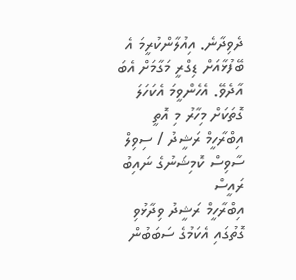ދެވިދާނެ. އިއުލާންކުރީމަ އެ ބޭފުޅާއަށް ޑިގްރީ މަގާމަށް އެބަ އާދެވޭ. އެހެންވީމަ އެކަހަލަ ގޮތަކަށް މިހާރު މި އޮތީ
އިބްރާހީމް ރަޝީދު / ސިވިލް ސާވިސް ކޮމިޝަނުގެ ނައިބު ރައީސް
އިބްރާހީމް ރަޝީދު ވިދާޅުވި ގޮތުގައި އެކަމުގެ ސަބަބުން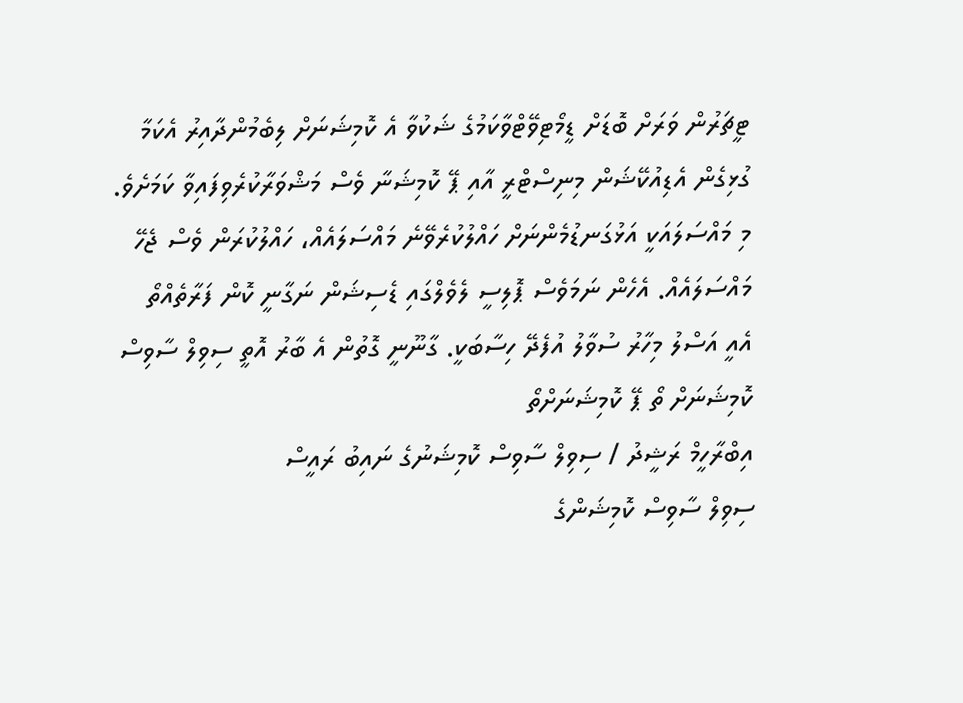ޓީޗަރުން ވަރަށް ބޮޑަށް ޑީމޯޓިވޭޓްވާކަމުގެ ޝަކުވާ އެ ކޮމިޝަނަށް ލިބެމުންދާއިރު އެކަމާ ގުޅިގެން އެޑިއުކޭޝަން މިނިސްޓްރީ އާއި ޕޭ ކޮމިޝަނާ ވެސް މަޝްވަރާކުރެވިފައިވާ ކަމަށެވެ.
މި މައްސަލައަކީ އަޅުގަނޑުމެންނަށް ހައްލުކުރެވޭނެ މައްސަލައެއް، ހައްލުކުރަން ވެސް ޖެހޭ މައްސަލައެއް. އެހެން ނަމަވެސް ޕޮލިސީ ލެވެލްގައި ޑެސިޝަން ނަގާނީ ކޮން ފަރާތެއްތޯ އެއީ އަސްލު މިހާރު ސުވާލު އުފެދޭ ހިސާބަކީ. ގާނޫނީ ގޮތުން އެ ބާރު އޮތީ ސިވިލް ސާވިސް ކޮމިޝަނަށް ތޯ ޕޭ ކޮމިޝަނަށްތޯ
އިބްރާހީމް ރަޝީދު / ސިވިލް ސާވިސް ކޮމިޝަނުގެ ނައިބު ރައީސް
ސިވިލް ސާވިސް ކޮމިޝަންގެ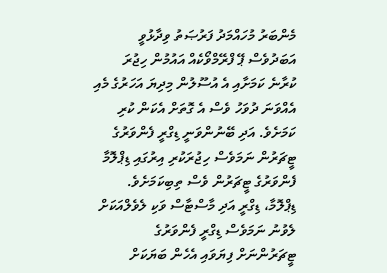މެންބަރު މުހައްމަދު ފަރުޞަތު ވިދާޅުވީ އަބަދުވެސް ޕޭ ފްރޭމްވޯކެއް އައުމުން ހިޖުރަ ކުރާނެ ކަމަށާއި އެ އުސޫލުން މިދިޔަ އަހަރުގެ މެއި އެއްވަނަ ދުވަހު ވެސް އެ ގޮތަށް އެކަން ކުރި ކަމަށެވެ. އަދި ބޭނުންވަނީ ޑިގްރީ ފެންވަރުގެ ޓީޗަރުން ނަމަވެސް ހިޖުރަކުރި އިރުގައި ޑިޕްލޮމާ ފެންވަރުގެ ޓީޗަރުން ވެސް ތިބިކަމަށެވެ. ޑިޕްލޮމާ، ޑިގްރީ އަދި މާސްޓާސް ވަކި ލެވެލްއަކަށް ލެވުނު ނަމަވެސް ޑިގްރީ ފެންވަރުގެ ޓީޗަރުންނަށް ފިޔަވައި އެހެން ބަޔަކަށް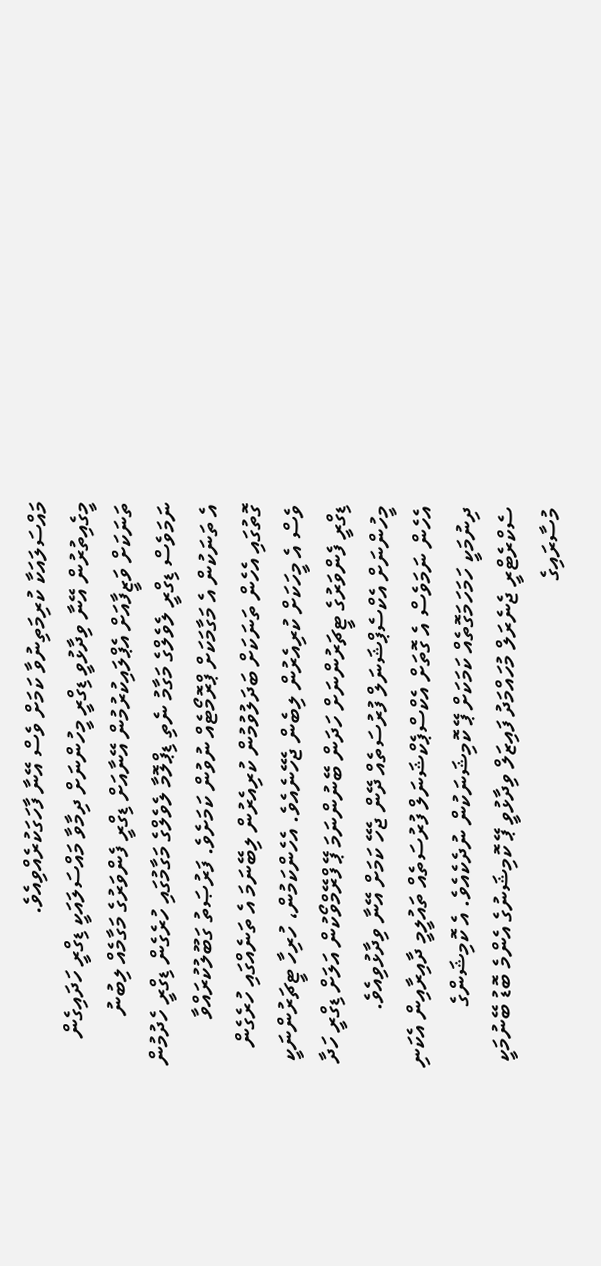މައްސަލައަކާ ކުރިމަތިނުވާ ކަމަށް ވެސް އޭނާ ފާހަގަކުރެއްވިއެވެ.
މީގެއިތުރުން އޭނާ ވިދާޅުވީ ޑިގްރީ މީހުންނަށް ދިމާވާ މައްސަލައަކީ ޑިގްރީ ހަދައިގެން ތަނަކަށް ވަޒީފާއަށް އެޕްލައިކުރުމުން އޭނާއަށް ޑިގްރީ ފެންވަރުގެ މަގާމެއް ލިބުނު ނަމަވެސް ޑިގްރީ ލެވެލްގެ މަގާމު ނެތި ޑިޕްލޮމާ ލެވެލްގެ މަގާމުގައި ހުރެގެން ޑިގްރީ ހެދުމުން އެ ތަނަކުން އެ މަގާމަކަށް ޕްރޮމޯޓެއް ނުވުން ކަމަށެވެ. ފަރުޞަތު ގަބޫލުކުރައްވާ ގޮތުގައި އެހެން ތަނަކަށް ބަދަލުވުމުން ކުރިއެރުން ލިބޭނަމަ އެ ތަނެއްގައި ހުރެގެން ވެސް އެ މީހަކަށް ކުރިއެރުން ލިބެން ޖެހޭނެއެވެ. އެހެންކަމުން، ހުރިހާ ޓީޗަރުންނަކީ ޑިގްރީ ފެންވަރުގެ ޓީޗަރުންނަށް ހަދަން ބޭނުންނަމަ ޕޭ ފްރޭމްވޯކުން އަލަށް ޑިގްރީ ހަދާ މީހުންނަށް އެކްސެޕްޝަނަލް ފުރުސަތެއް ދޭން ޖެހޭ ކަމަށް އޭނާ ވިދާޅުވިއެވެ.
އެހެން ނަމަވެސް އެ ގޮތަށް އެކްސްޕެކްޝަނަލް ފުރުސަތެއް ތައުލީމީ ދާއިރާއިން އެކަނި ދިނުމަކީ ހަމަހަމަގޮތެއް ކަމަކަށް ޕޭ ކޮމިޝަނަކުން ނުދެކެއެވެ. އެ ކޮމިޝަންގެ ސެކްރެޓްރީ ޖެނެރަލް މުހައްމަދު ފައިޒަލް ވިދާޅުވީ ޕޭ ކޮމިޝަނުގެ އެންމެ ބޮޑު ބޭނުމަކީ މުސާރައިގެ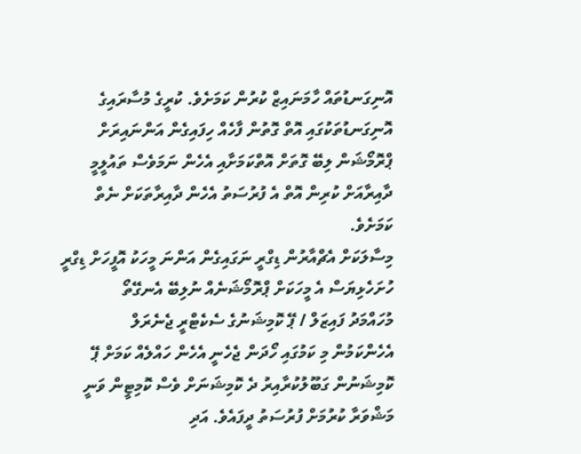އޮނިގަނޑުތައް ހާމަނައިޒް ކުރުން ކަމަށެވެ. ކުރީގެ މުސާރައިގެ އޮނިގަނޑުތަކުގައި އޮތް ގޮތުން ފާހެއް ހިފައިގެން އަންނައިރަށް ޕްރޮމޯޝަން ލިބޭ ގޮތަށް އޮތްކަމަށާއި އެހެން ނަމަވެސް ތައުލީމީ ދާއިރާއަށް ކުރިން އޮތް އެ ފުރުސަތު އެހެން ދާއިރާތަކަށް ނެތް ކަމަށެވެ.
މިސާލަކަށް އެޗްއާރުން ޑިގްރީ ނަގައިގެން އަންނަ މީހަކު އޮފީހަށް ޑިގްރީ ހުށަހެޅިޔަސް އެ މީހަކަށް ޕްރޮމޯޝަނެއް ނުލިބޭ އެނގޭތޯ
މުހައްމަދު ފައިޒަލް / ޕޭ ކޮމިޝަނުގެ ސެކެޓްރީ ޖެނެރަލް
އެހެންކަމުން މި ކަމުގައި ހޯދަން ޖެހެނީ އެހެން ހައްލެއް ކަމަށް ޕޭ ކޮމިޝަނުން ގަބޫލުކުރާއިރު ދެ ކޮމިޝަނަށް ވެސް ކޮމިޓީން ވަނީ މަޝްވަރާ ކުރުމަށް ފުރުސަތު ދީފައެވެ. އަދި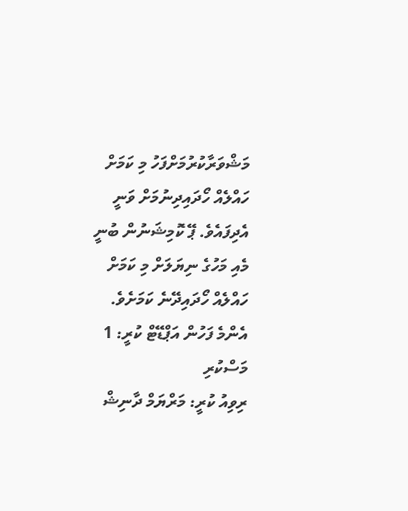މަޝްވަރާކުރުމަށްފަހު މި ކަމަށް ހައްލެއް ހޯދައިދިނުމަށް ވަނީ އެދިފައެވެ. ޕޭ ކޮމިޝަނުން ބުނީ މެއި މަހުގެ ނިޔަލަށް މި ކަމަށް ހައްލެއް ހޯދައިދޭނެ ކަމަށެވެ.
އެންމެ ފަހުން އަޕްޑޭޓް ކުރީ: 1 މަސްކުރި
ރިވިއު ކުރީ: މަރްޔަމް ދާނިޝް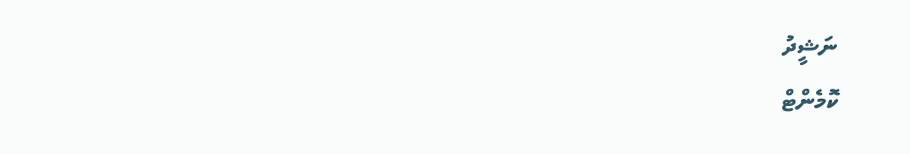ނަޝީދު
ކޮމެންޓް